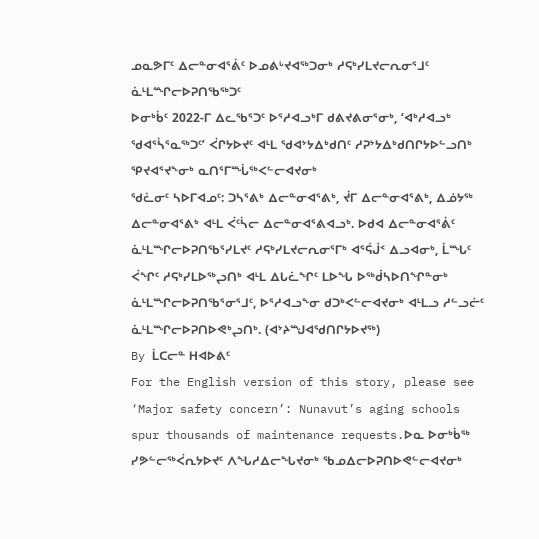ᓄᓇᕗᒥᑦ ᐃᓕᓐᓂᐊᕐᕖᑦ ᐅᓄᕕᒡᔪᐊᖅᑐᓂᒃ ᓱᕋᒃᓯᒪᔪᓕᕆᓂᕐᒧᑦ ᓈᒻᒪᙱᓕᐅᕈᑎᖃᖅᑐᑦ
ᐅᓂᒃᑳᑦ 2022-ᒥ ᐃᓚᖃᕐᑐᑦ ᐅᕐᓱᐊᓗᒃᒥ ᑯᕕᔪᕕᓂᕐᓂᒃ, ‘ᐊᒃᓱᐊᓗᒃ ᖁᐊᕐᓵᕐᓇᖅᑐᑦ’ ᐹᒋᔭᐅᔪᑦ ᐊᒻᒪ ᖁᐊᔾᔭᐃᒃᑯᑎᑦ ᓱᕈᔾᔭᐃᒃᑯᑎᒋᔭᐅᓪᓗᑎᒃ ᕿᔪᐊᕐᔪᖕᓂᒃ ᓇᑎᕐᒥᙶᖅᐸᓪᓕᐊᔪᓂᒃ
ᖁᓛᓂᑦ ᓴᐅᒥᐊᓄᑦ: ᑐᓴᕐᕕᒃ ᐃᓕᓐᓂᐊᕐᕕᒃ, ᔫᒥ ᐃᓕᓐᓂᐊᕐᕕᒃ, ᐃᓅᔭᖅ ᐃᓕᓐᓂᐊᕐᕕᒃ ᐊᒻᒪ ᐹᑦᓵᓕ ᐃᓕᓐᓂᐊᕐᕕᐊᓗᒃ. ᐅᑯᐊ ᐃᓕᓐᓂᐊᕐᕖᑦ ᓈᒻᒪᙱᓕᐅᕈᑎᖃᕐᓯᒪᔪᑦ ᓱᕋᒃᓯᒪᔪᓕᕆᓂᕐᒥᒃ ᐊᕐᕌᒎᑉ ᐃᓗᐊᓂᒃ, ᒫᙵᑦ ᐹᖏᑦ ᓱᕋᒃᓯᒪᐅᖅᖢᑎᒃ ᐊᒻᒪ ᐃᒐᓛᖏᑦ ᒪᐅᖓ ᐅᖅᑰᓴᐅᑎᖏᓐᓂᒃ ᓈᒻᒪᙱᓕᐅᕈᑎᖃᕐᓂᕐᒧᑦ, ᐅᕐᓱᐊᓗᖕᓂ ᑯᑐᒃᐸᓪᓕᐊᔪᓂᒃ ᐊᒻᒪᓗ ᓱᓪᓗᓖᑦ ᓈᒻᒪᙱᓕᐅᕈᑎᐅᕙᒃᖢᑎᒃ. (ᐊᔾᔨᙳᐊᖁᑎᒋᔭᐅᔪᖅ)
By ᒫᑕᓕᓐ ᕼᐊᐅᕕᑦ
For the English version of this story, please see ‘Major safety concern’: Nunavut’s aging schools spur thousands of maintenance requests.ᐅᓇ ᐅᓂᒃᑳᖅ ᓯᕗᓪᓕᖅᐹᕆᔭᐅᔪᑦ ᐱᖓᓱᐃᓕᖓᔪᓂᒃ ᖃᓄᐃᓕᐅᕈᑎᐅᕙᓪᓕᐊᔪᓂᒃ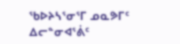ᖃᐅᔨᓴᕐᓂᕐᒥ ᓄᓇᕗᒥᑦ ᐃᓕᓐᓂᐊᕐᕖᑦ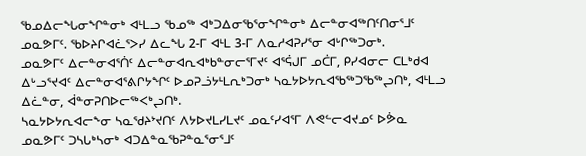ᖃᓄᐃᓕᖓᓂᖏᓐᓂᒃ ᐊᒻᒪᓗ ᖃᓄᖅ ᐊᒃᑐᐃᓂᖃᕐᓂᖏᓐᓂᒃ ᐃᓕᓐᓂᐊᖅᑎᑦᑎᓂᕐᒧᑦ ᓄᓇᕗᒥᑦ. ᖃᐅᔨᒋᐊᓛᕐᐳᓯ ᐃᓚᖓ 2-ᒥ ᐊᒻᒪ 3-ᒥ ᐱᓇᓱᐊᕈᓯᕐᓂ ᐊᒡᒋᖅᑐᓂᒃ.
ᓄᓇᕗᒥᑦ ᐃᓕᓐᓂᐊᕐᑏᑦ ᐃᓕᓐᓂᐊᕆᐊᒃᑲᓐᓂᓕᕐᒥᔪᑦ ᐊᕐᕌᒍᒥ ᓄᑖᒥ, ᑭᓯᐊᓂᓕ ᑕᒪᒃᑯᐊ ᐃᒡᓗᕐᔪᐊᑦ ᐃᓕᓐᓂᐊᕐᕕᒋᔭᖏᑦ ᐅᓄᕈᓘᔭᒻᒪᕆᒃᑐᓂᒃ ᓴᓇᔭᐅᔭᕆᐊᖃᖅᑐᖃᖅᖢᑎᒃ, ᐊᒻᒪᓗ ᐃᓛᓐᓂ, ᐋᓐᓂᕈᑎᐅᓕᖅᐸᒃᖢᑎᒃ.
ᓴᓇᔭᐅᔭᕆᐊᓕᖕᓂ ᓴᓇᖁᔨᔾᔪᑎᑦ ᐱᔭᐅᔪᒪᓯᒪᔪᑦ ᓄᓇᑦᓯᐊᕐᒥ ᐱᕙᓪᓕᐊᔪᓄᑦ ᐅᕘᓇ ᓄᓇᕗᒥᑦ ᑐᓴᒐᒃᓴᓂᒃ ᐊᑐᐃᓐᓇᖃᕈᓐᓇᕐᓂᕐᒧᑦ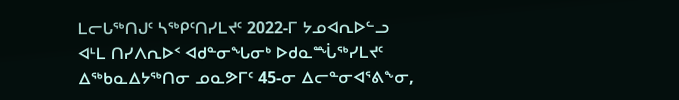ᒪᓕᒐᖅᑎᒍᑦ ᓴᖅᑭᑦᑎᓯᒪᔪᑦ 2022-ᒥ ᔭᓄᐊᕆᐅᓪᓗ ᐊᒻᒪ ᑎᓯᐱᕆᐅᑉ ᐊᑯᓐᓂᖓᓂᒃ ᐅᑯᓇᙶᖅᓯᒪᔪᑦ ᐃᖅᑲᓇᐃᔭᖅᑎᓂ ᓄᓇᕗᒥᑦ 45-ᓂ ᐃᓕᓐᓂᐊᕐᕕᖕᓂ,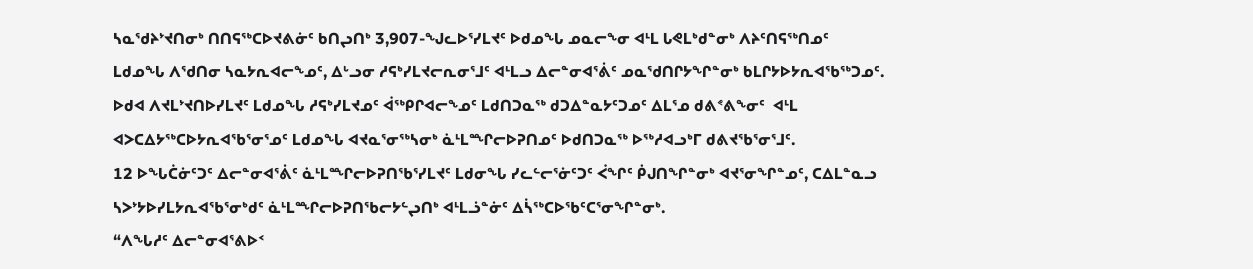ᓴᓇᖁᔨᔾᔪᑎᓂᒃ ᑎᑎᕋᖅᑕᐅᔪᕕᓃᑦ ᑲᑎᖢᑎᒃ 3,907-ᖑᓚᐅᕐᓯᒪᔪᑦ ᐅᑯᓄᖓ ᓄᓇᓕᖕᓂ ᐊᒻᒪ ᒐᕙᒪᒃᑯᓐᓂᒃ ᐱᔨᑦᑎᕋᖅᑎᓄᑦ ᒪᑯᓄᖓ ᐱᖁᑎᓂ ᓴᓇᔭᕆᐊᓕᖕᓄᑦ, ᐃᒡᓗᓂ ᓱᕋᒃᓯᒪᔪᓕᕆᓂᕐᒧᑦ ᐊᒻᒪᓗ ᐃᓕᓐᓂᐊᕐᕖᑦ ᓄᓇᖁᑎᒋᔭᖏᓐᓂᒃ ᑲᒪᒋᔭᐅᔭᕆᐊᖃᖅᑐᓄᑦ.
ᐅᑯᐊ ᐱᔪᒪᔾᔪᑎᐅᓯᒪᔪᑦ ᒪᑯᓄᖓ ᓱᕋᒃᓯᒪᔪᓄᑦ ᐋᖅᑭᒋᐊᓕᖕᓄᑦ ᒪᑯᑎᑐᓇᖅ ᑯᑐᐃᓐᓇᔭᑦᑐᓄᑦ ᐃᒪᕐᓄ ᑯᕕᕝᕕᖕᓂᑦ  ᐊᒻᒪ ᐊᐳᑕᐃᔭᖅᑕᐅᔭᕆᐊᖃᕐᓂᕐᓄᑦ ᒪᑯᓄᖓ ᐊᔪᓇᕐᓂᖅᓴᓂᒃ ᓈᒻᒪᙱᓕᐅᕈᑎᓄᑦ ᐅᑯᑎᑐᓇᖅ ᐅᖅᓱᐊᓗᒃᒥ ᑯᕕᔪᖃᕐᓂᕐᒧᑦ.
12 ᐅᖓᑖᓃᑦᑐᑦ ᐃᓕᓐᓂᐊᕐᕖᑦ ᓈᒻᒪᙱᓕᐅᕈᑎᖃᕐᓯᒪᔪᑦ ᒪᑯᓂᖓ ᓯᓚᓪᓕᕐᓃᑦᑐᑦ ᐹᖏᑦ ᑮᒍᑎᖏᓐᓂᒃ ᐊᔪᕐᓂᖏᓐᓄᑦ, ᑕᐃᒪᓐᓇᓗ ᓴᐳᔾᔭᐅᓯᒪᔭᕆᐊᖃᕐᓂᒃᑯᑦ ᓈᒻᒪᙱᓕᐅᕈᑎᖃᓕᔭᓪᖢᑎᒃ ᐊᒻᒪᓘᓐᓃᑦ ᐃᓵᖅᑕᐅᖃᑦᑕᕐᓂᖏᓐᓂᒃ.
“ᐱᖓᓱᑦ ᐃᓕᓐᓂᐊᕐᕕᐅᑉ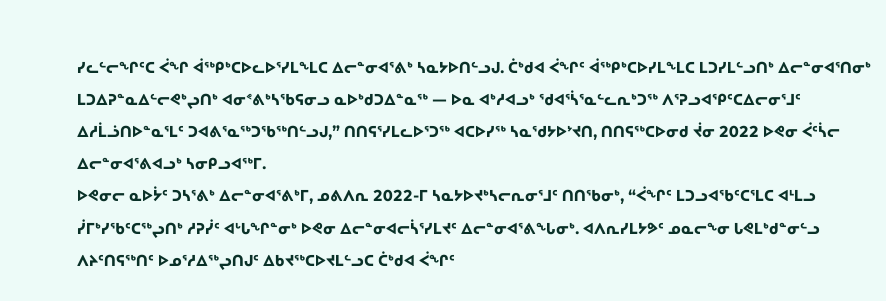ᓯᓚᓪᓕᖏᑦᑕ ᐹᖏ ᐋᖅᑭᒃᑕᐅᓚᐅᕐᓯᒪᖕᒪᑕ ᐃᓕᓐᓂᐊᕐᕕᒃ ᓴᓇᔭᐅᑎᓪᓗᒍ. ᑖᒃᑯᐊ ᐹᖏᑦ ᐋᖅᑭᒃᑕᐅᓯᒪᖕᒪᑕ ᒪᑐᓯᒪᓪᓗᑎᒃ ᐃᓕᓐᓂᐊᕐᑎᓂᒃ ᒪᑐᐃᕈᓐᓇᐃᓪᓕᕙᒃᖢᑎᒃ ᐊᓂᕝᕕᒃᓴᖃᕋᓂᓗ ᓇᐅᒃᑯᑐᐃᓐᓇᖅ — ᐅᓇ ᐊᒃᓱᐊᓗᒃ ᖁᐊᕐᓵᕐᓇᓪᓚᕆᒃᑐᖅ ᐱᕐᕈᓗᐊᕿᑦᑕᐃᓕᓂᕐᒧᑦ ᐃᓱᒫᓘᑎᐅᓐᓇᕐᒪᑦ ᑐᐊᕕᕐᓇᖅᑐᖃᖅᑎᓪᓗᒍ,” ᑎᑎᕋᕐᓯᒪᓚᐅᕐᑐᖅ ᐊᑕᐅᓯᖅ ᓴᓇᖁᔭᐅᔾᔪᑎ, ᑎᑎᕋᖅᑕᐅᓂᑯ ᔫᓂ 2022 ᐅᕙᓂ ᐹᑦᓵᓕ ᐃᓕᓐᓂᐊᕐᕕᐊᓗᒃ ᓴᓂᑭᓗᐊᖅᒥ.
ᐅᕙᓂᓕ ᓇᐅᔮᑦ ᑐᓴᕐᕕᒃ ᐃᓕᓐᓂᐊᕐᕕᒃᒥ, ᓄᕕᐱᕆ 2022-ᒥ ᓴᓇᔭᐅᔪᒃᓴᓕᕆᓂᕐᒧᑦ ᑎᑎᖃᓂᒃ, “ᐹᖏᑦ ᒪᑐᓗᐊᖃᑦᑕᕐᒪᑕ ᐊᒻᒪᓗ ᓰᒥᒃᓯᖃᑦᑕᖅᖢᑎᒃ ᓱᕈᓰᑦ ᐊᒡᒐᖏᓐᓂᒃ ᐅᕙᓂ ᐃᓕᓐᓂᐊᓕᓵᕐᓯᒪᔪᑦ ᐃᓕᓐᓂᐊᕐᕕᖓᓂᒃ. ᐊᐱᕆᓯᒪᔭᕗᑦ ᓄᓇᓕᖕᓂ ᒐᕙᒪᒃᑯᓐᓂᓪᓗ ᐱᔨᑦᑎᕋᖅᑎᑦ ᐅᓄᕐᓱᐃᖅᖢᑎᒍᑦ ᐃᑲᔪᖅᑕᐅᔪᒪᓪᓗᑕ ᑖᒃᑯᐊ ᐹᖏᑦ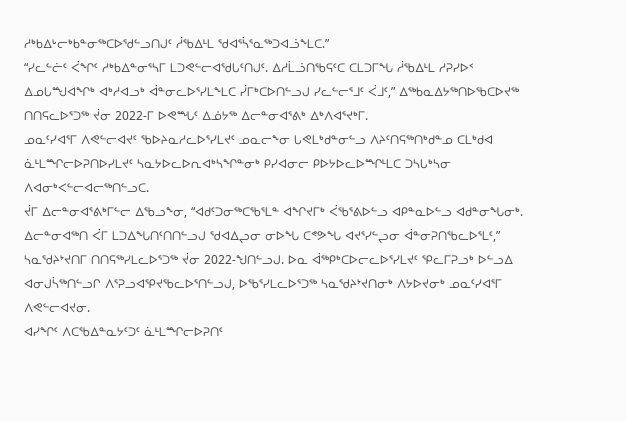ᓱᒃᑲᐃᒡᓕᒃᑲᓐᓂᖅᑕᐅᖁᓪᓗᑎᒍᑦ ᓲᖃᐃᒻᒪ ᖁᐊᕐᓵᕐᓇᖅᑐᐊᓘᖕᒪᑕ.”
“ᓯᓚᓪᓖᑦ ᐹᖏᑦ ᓱᒃᑲᐃᓐᓂᕐᓴᒥ ᒪᑐᕙᓪᓕᐊᖁᒐᑦᑎᒍᑦ. ᐃᓱᒫᓘᑎᖃᕋᑦᑕ ᑕᒪᑐᒥᖓ ᓲᖃᐃᒻᒪ ᓱᕈᓯᐅᑉ ᐃᓄᒐᙳᐊᖏᒃ ᐊᒃᓱᐊᓗᒃ ᐋᓐᓂᓚᐅᕐᓯᒪᖕᒪᑕ ᓰᒥᒃᑕᐅᑎᓪᓗᒍ ᓯᓚᓪᓕᕐᒧᑦ ᐹᒧᑦ,” ᐃᖅᑲᓇᐃᔭᖅᑎᐅᖃᑕᐅᔪᖅ ᑎᑎᕋᓚᐅᕐᑐᖅ ᔫᓂ 2022-ᒥ ᐅᕙᙵᑦ ᐃᓅᔭᖅ ᐃᓕᓐᓂᐊᕐᕕᒃ ᐃᒃᐱᐊᕐᔪᒃᒥ.
ᓄᓇᑦᓯᐊᕐᒥ ᐱᕙᓪᓕᐊᔪᑦ ᖃᐅᔨᓇᓱᓚᐅᕐᓯᒪᔪᑦ ᓄᓇᓕᖕᓂ ᒐᕙᒪᒃᑯᓐᓂᓪᓗ ᐱᔨᑦᑎᕋᖅᑎᒃᑯᓐᓄ ᑕᒪᒃᑯᐊ ᓈᒻᒪᙱᓕᐅᕈᑎᐅᓯᒪᔪᑦ ᓴᓇᔭᐅᓚᐅᕆᐊᒃᓴᖏᓐᓂᒃ ᑭᓯᐊᓂᓕ ᑭᐅᔭᐅᓚᐅᙱᒻᒪᑕ ᑐᓴᒐᒃᓴᓂ ᐱᐊᓂᒃᐸᓪᓕᐊᓕᖅᑎᓪᓗᑕ.
ᔫᒥ ᐃᓕᓐᓂᐊᕐᕕᒃᒥᓪᓕ ᐃᖃᓗᖕᓂ, “ᐊᑯᑦᑐᓂᖅᑕᖃᕐᒪᓐ ᐊᖏᔪᒥᒃ ᐹᖃᕐᕕᐅᓪᓗ ᐊᑭᓐᓇᐅᓪᓗ ᐊᑯᓐᓂᖓᓂᒃ. ᐃᓕᓐᓂᐊᖅᑎ ᐹᒥ ᒪᑐᐃᖓᑎᑦᑎᑎᓪᓗᒍ ᖁᐊᐃᖢᓂ ᓂᐅᖓ ᑕᕝᕗᖓ ᐊᔪᕐᓯᓪᖢᓂ ᐋᓐᓂᕈᑎᖃᓚᐅᕐᒪᑦ,” ᓴᓇᖁᔨᔾᔪᑎᒥ ᑎᑎᕋᖅᓯᒪᓚᐅᕐᑐᖅ ᔫᓂ 2022-ᖑᑎᓪᓗᒍ. ᐅᓇ ᐋᖅᑭᒃᑕᐅᓕᓚᐅᕐᓯᒪᔪᑦ ᕿᓚᒥᕈᓗᒃ ᐅᓪᓗᐃ ᐊᓂᒍᓵᖅᑎᓪᓗᒋ ᐱᕐᕈᓗᐊᕿᔪᖃᓚᐅᕐᑎᓪᓗᒍ, ᐅᖃᕐᓯᒪᓚᐅᕐᑐᖅ ᓴᓇᖁᔨᔾᔪᑎᓂᒃ ᐱᔭᐅᔪᓂᒃ ᓄᓇᑦᓯᐊᕐᒥ ᐱᕙᓪᓕᐊᔪᓂ.
ᐊᓯᖏᑦ ᐱᑕᖃᐃᓐᓇᔭᑦᑐᑦ ᓈᒻᒪᙱᓕᐅᕈᑎᑦ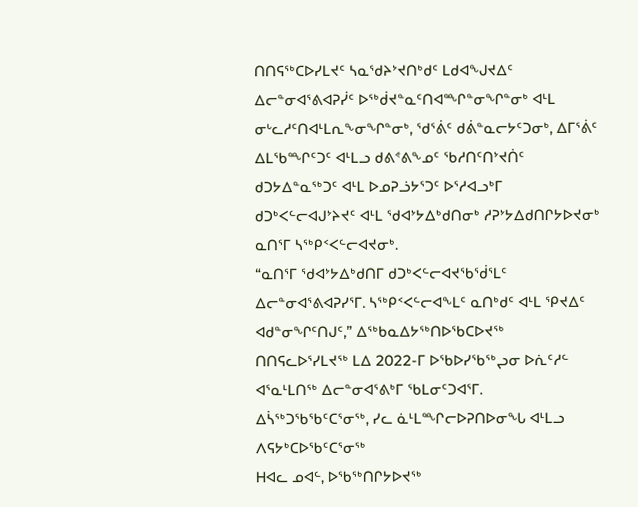ᑎᑎᕋᖅᑕᐅᓯᒪᔪᑦ ᓴᓇᖁᔨᔾᔪᑎᒃᑯᑦ ᒪᑯᐊᖑᔪᐃᑦ ᐃᓕᓐᓂᐊᕐᕕᐊᕈᓰᑦ ᐅᖅᑰᔪᓐᓇᑦᑎᐊᙱᓐᓂᖏᓐᓂᒃ ᐊᒻᒪ ᓂᒡᓚᓱᑦᑎᐊᒻᒪᕆᖕᓂᖏᓐᓂᒃ, ᖁᕐᕖᑦ ᑯᕖᓐᓇᓕᔭᑦᑐᓂᒃ, ᐃᒥᕐᕖᑦ ᐃᒪᖃᙱᑦᑐᑦ ᐊᒻᒪᓗ ᑯᕕᕝᕕᖕᓄᑦ ᖃᓱᑎᑦᑎᔾᔪᑏᑦ ᑯᑐᔭᐃᓐᓇᖅᑐᑦ ᐊᒻᒪ ᐅᓄᕈᓘᔭᕐᑐᑦ ᐅᕐᓱᐊᓗᒃᒥ ᑯᑐᒃᐸᓪᓕᐊᒍᔾᔨᔪᑦ ᐊᒻᒪ ᖁᐊᔾᔭᐃᒃᑯᑎᓂᒃ ᓱᕈᔾᔭᐃᑯᑎᒋᔭᐅᔪᓂᒃ ᓇᑎᕐᒥ ᓴᖅᑭᑉᐸᓪᓕᐊᔪᓂᒃ.
“ᓇᑎᕐᒥ ᖁᐊᔾᔭᐃᒃᑯᑎᒥ ᑯᑐᒃᐸᓪᓕᐊᔪᖃᖂᕐᒪᑦ ᐃᓕᓐᓂᐊᕐᕕᐊᕈᓯᕐᒥ. ᓴᖅᑭᑉᐸᓪᓕᐊᖕᒪᑦ ᓇᑎᒃᑯᑦ ᐊᒻᒪ ᕿᔪᐃᑦ ᐊᑯᓐᓂᖏᑦᑎᒍᑦ,” ᐃᖅᑲᓇᐃᔭᖅᑎᐅᖃᑕᐅᔪᖅ ᑎᑎᕋᓚᐅᕐᓯᒪᔪᖅ ᒪᐃ 2022-ᒥ ᐅᖃᐅᓯᖃᖅᖢᓂ ᐅᕇᑦᓱᓪ ᐊᕐᓇᒻᒪᑎᖅ ᐃᓕᓐᓂᐊᕐᕕᒃᒥ ᖃᒪᓂᑦᑐᐊᕐᒥ.
ᐃᓵᖅᑐᖃᖃᑦᑕᕐᓂᖅ, ᓯᓚ ᓈᒻᒪᙱᓕᐅᕈᑎᐅᓂᖓ ᐊᒻᒪᓗ ᐱᕋᔭᒃᑕᐅᖃᑦᑕᕐᓂᖅ
ᕼᐊᓚ ᓄᐊᓪ, ᐅᖃᖅᑎᒋᔭᐅᔪᖅ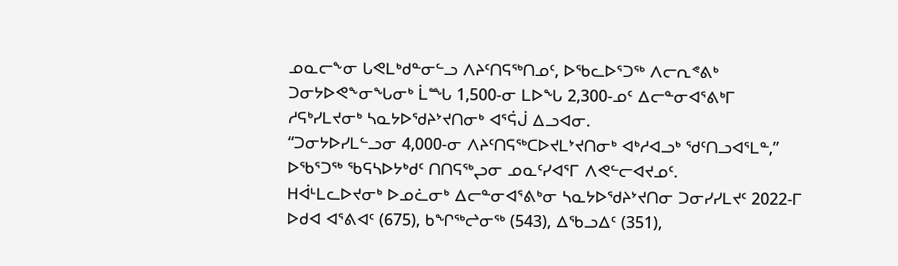ᓄᓇᓕᖕᓂ ᒐᕙᒪᒃᑯᓐᓂᓪᓗ ᐱᔨᑦᑎᕋᖅᑎᓄᑦ, ᐅᖃᓚᐅᕐᑐᖅ ᐱᓕᕆᕝᕕᒃ ᑐᓂᔭᐅᕙᖕᓂᖓᓂᒃ ᒫᙵ 1,500-ᓂ ᒪᐅᖓ 2,300-ᓄᑦ ᐃᓕᓐᓂᐊᕐᕕᒃᒥ ᓱᕋᒃᓯᒪᔪᓂᒃ ᓴᓇᔭᐅᖁᔨᔾᔪᑎᓂᒃ ᐊᕐᕌᒎ ᐃᓗᐊᓂ.
“ᑐᓂᔭᐅᓯᒪᓪᓗᓂ 4,000-ᓂ ᐱᔨᑦᑎᕋᖅᑕᐅᔪᒪᔾᔪᑎᓂᒃ ᐊᒃᓱᐊᓗᒃ ᖁᑦᑎᓗᐊᕐᒪᓐ,” ᐅᖃᕐᑐᖅ ᖃᕋᓴᐅᔭᒃᑯᑦ ᑎᑎᕋᖅᖢᓂ ᓄᓇᑦᓯᐊᕐᒥ ᐱᕙᓪᓕᐊᔪᓄᑦ.
ᕼᐋᒻᒪᓚᐅᔪᓂᒃ ᐅᓄᓛᓂᒃ ᐃᓕᓐᓂᐊᕐᕕᒃᓂ ᓴᓇᔭᐅᖁᔨᔾᔪᑎᓂ ᑐᓂᓯᓯᒪᔪᑦ 2022-ᒥ ᐅᑯᐊ ᐊᕐᕕᐊᑦ (675), ᑲᖏᖅᖠᓂᖅ (543), ᐃᖃᓗᐃᑦ (351),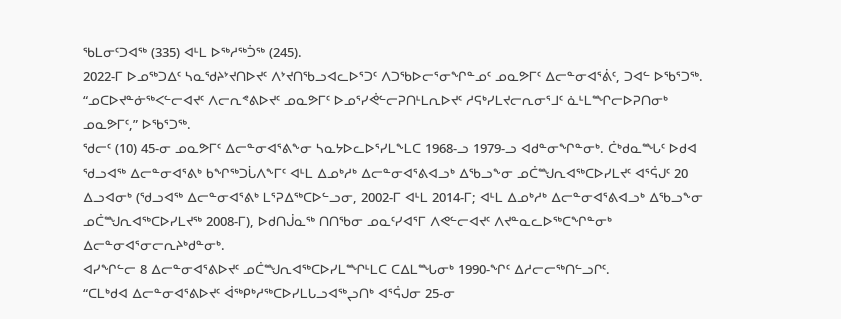ᖃᒪᓂᑦᑐᐊᖅ (335) ᐊᒻᒪ ᐅᖅᓱᖅᑑᖅ (245).
2022-ᒥ ᐅᓄᖅᑐᐃᑦ ᓴᓇᖁᔨᔾᔪᑎᐅᔪᑦ ᐱᔾᔪᑎᖃᓗᐊᓚᐅᕐᑐᑦ ᐱᑐᖃᐅᓕᕐᓂᖏᓐᓄᑦ ᓄᓇᕗᒥᑦ ᐃᓕᓐᓂᐊᕐᕖᑦ, ᑐᐊᓪ ᐅᖃᕐᑐᖅ.
“ᓄᑕᐅᔪᓐᓃᖅᐸᓪᓕᐊᔪᑦ ᐱᓕᕆᕝᕕᐅᔪᑦ ᓄᓇᕗᒥᑦ ᐅᓄᕐᓯᕚᓪᓕᕈᑎᒻᒪᕆᐅᔪᑦ ᓱᕋᒃᓯᒪᔪᓕᕆᓂᕐᒧᑦ ᓈᒻᒪᙱᓕᐅᕈᑎᓂᒃ ᓄᓇᕗᒥᑦ,” ᐅᖃᕐᑐᖅ.
ᖁᓕᑦ (10) 45-ᓂ ᓄᓇᕗᒥᑦ ᐃᓕᓐᓂᐊᕐᕕᖕᓂ ᓴᓇᔭᐅᓚᐅᕐᓯᒪᖕᒪᑕ 1968-ᓗ 1979-ᓗ ᐊᑯᓐᓂᖏᓐᓂᒃ. ᑖᒃᑯᓇᙵᑦ ᐅᑯᐊ ᖁᓗᐊᖅ ᐃᓕᓐᓂᐊᕐᕕᒃ ᑲᖏᖅᑐᒑᐱᖕᒥᑦ ᐊᒻᒪ ᐃᓄᒃᓱᒃ ᐃᓕᓐᓂᐊᕐᕕᐊᓗᒃ ᐃᖃᓗᖕᓂ ᓄᑖᙳᕆᐊᖅᑕᐅᓯᒪᔪᑦ ᐊᕐᕌᒍᑦ 20 ᐃᓗᐊᓂᒃ (ᖁᓗᐊᖅ ᐃᓕᓐᓂᐊᕐᕕᒃ ᒪᕐᕈᐃᖅᑕᐅᓪᓗᓂ, 2002-ᒥ ᐊᒻᒪ 2014-ᒥ; ᐊᒻᒪ ᐃᓄᒃᓱᒃ ᐃᓕᓐᓂᐊᕐᕕᐊᓗᒃ ᐃᖃᓗᖕᓂ ᓄᑖᙳᕆᐊᖅᑕᐅᓯᒪᔪᖅ 2008-ᒥ), ᐅᑯᑎᒎᓇᖅ ᑎᑎᖃᓂ ᓄᓇᑦᓯᐊᕐᒥ ᐱᕙᓪᓕᐊᔪᑦ ᐱᔪᓐᓇᓚᐅᖅᑕᖏᓐᓂᒃ ᐃᓕᓐᓂᐊᕐᓂᓕᕆᔨᒃᑯᓐᓂᒃ.
ᐊᓯᖏᓪᓕ 8 ᐃᓕᓐᓂᐊᕐᕕᐅᔪᑦ ᓄᑖᙳᕆᐊᖅᑕᐅᓯᒪᙱᒻᒪᑕ ᑕᐃᒪᙵᓂᒃ 1990-ᖏᑦ ᐃᓱᓕᓕᖅᑎᓪᓗᒋᑦ.
“ᑕᒪᒃᑯᐊ ᐃᓕᓐᓂᐊᕐᕕᐅᔪᑦ ᐋᖅᑭᒃᓱᖅᑕᐅᓯᒪᒐᓗᐊᖅᖢᑎᒃ ᐊᕐᕌᒍᓂ 25-ᓂ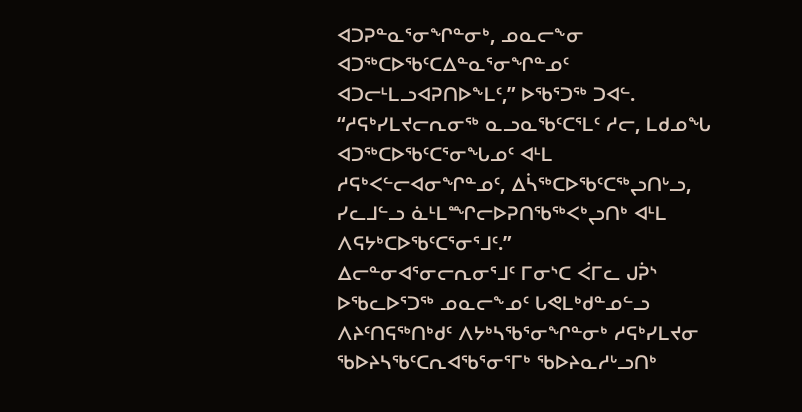ᐊᑐᕈᓐᓇᕐᓂᖏᓐᓂᒃ, ᓄᓇᓕᖕᓂ ᐊᑐᖅᑕᐅᖃᑦᑕᐃᓐᓇᕐᓂᖏᓐᓄᑦ ᐊᑐᓕᒻᒪᓗᐊᕈᑎᐅᖕᒪᑦ,” ᐅᖃᕐᑐᖅ ᑐᐊᓪ.
“ᓱᕋᒃᓯᒪᔪᓕᕆᓂᖅ ᓇᓗᓇᖃᑦᑕᕐᒪᑦ ᓱᓕ, ᒪᑯᓄᖓ ᐊᑐᖅᑕᐅᖃᑦᑕᕐᓂᖓᓄᑦ ᐊᒻᒪ ᓱᕋᒃᐸᓪᓕᐊᓂᖏᓐᓄᑦ, ᐃᓵᖅᑕᐅᖃᑦᑕᖅᖢᑎᒡᓗ, ᓯᓚᒧᓪᓗ ᓈᒻᒪᙱᓕᐅᕈᑎᖃᖅᐸᒃᖢᑎᒃ ᐊᒻᒪ ᐱᕋᔭᒃᑕᐅᖃᑦᑕᕐᓂᕐᒧᑦ.”
ᐃᓕᓐᓂᐊᕐᓂᓕᕆᓂᕐᒧᑦ ᒥᓂᔅᑕ ᐹᒥᓚ ᒍᕉᔅ ᐅᖃᓚᐅᕐᑐᖅ ᓄᓇᓕᖕᓄᑦ ᒐᕙᒪᒃᑯᓐᓄᓪᓗ ᐱᔨᑦᑎᕋᖅᑎᒃᑯᑦ ᐱᔭᒃᓴᖃᕐᓂᖏᓐᓂᒃ ᓱᕋᒃᓯᒪᔪᓂ ᖃᐅᔨᓴᖃᑦᑕᕆᐊᖃᕐᓂᕐᒥᒃ ᖃᐅᔨᓇᓱᒡᓗᑎᒃ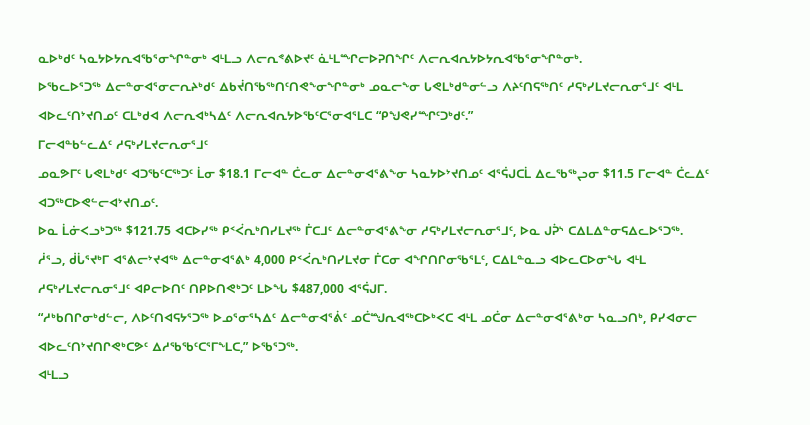ᓇᐅᒃᑯᑦ ᓴᓇᔭᐅᔭᕆᐊᖃᕐᓂᖏᓐᓂᒃ ᐊᒻᒪᓗ ᐱᓕᕆᕝᕕᐅᔪᑦ ᓈᒻᒪᙱᓕᐅᕈᑎᖏᑦ ᐱᓕᕆᐊᕆᔭᐅᔭᕆᐊᖃᕐᓂᖏᓐᓂᒃ.
ᐅᖃᓚᐅᕐᑐᖅ ᐃᓕᓐᓂᐊᕐᓂᓕᕆᔨᒃᑯᑦ ᐃᑲᔫᑎᖃᖅᑎᑦᑎᕙᖕᓂᖏᓐᓂᒃ ᓄᓇᓕᖕᓂ ᒐᕙᒪᒃᑯᓐᓂᓪᓗ ᐱᔨᑦᑎᕋᖅᑎᑦ ᓱᕋᒃᓯᒪᔪᓕᕆᓂᕐᒧᑦ ᐊᒻᒪ ᐊᐅᓚᑦᑎᔾᔪᑎᓄᑦ ᑕᒪᒃᑯᐊ ᐱᓕᕆᐊᒃᓴᐃᑦ ᐱᓕᕆᐊᕆᔭᐅᖃᑦᑕᕐᓂᐊᕐᒪᑕ “ᑭᖑᕙᓯᙱᑦᑐᒃᑯᑦ.”
ᒥᓕᐊᓐᑲᓪᓚᐃᑦ ᓱᕋᒃᓯᒪᔪᓕᕆᓂᕐᒧᑦ
ᓄᓇᕗᒥᑦ ᒐᕙᒪᒃᑯᑦ ᐊᑐᖃᑦᑕᖅᑐᑦ ᒫᓂ $18.1 ᒥᓕᐊᓐ ᑖᓚᓂ ᐃᓕᓐᓂᐊᕐᕕᖕᓂ ᓴᓇᔭᐅᔾᔪᑎᓄᑦ ᐊᕐᕌᒍᑕᒫ ᐃᓚᖃᖅᖢᓂ $11.5 ᒥᓕᐊᓐ ᑖᓚᐃᑦ ᐊᑐᖅᑕᐅᕙᓪᓕᐊᔾᔪᑎᓄᑦ.
ᐅᓇ ᒫᓃᐸᓗᒃᑐᖅ $121.75 ᐊᑕᐅᓯᖅ ᑭᑉᐹᕆᒃᑎᓯᒪᔪᖅ ᒦᑕᒧᑦ ᐃᓕᓐᓂᐊᕐᕕᖕᓂ ᓱᕋᒃᓯᒪᔪᓕᕆᓂᕐᒧᑦ, ᐅᓇ ᒍᕉᔅ ᑕᐃᒪᐃᓐᓂᕋᐃᓚᐅᕐᑐᖅ. ᓲᕐᓗ, ᑰᒑᕐᔪᒃᒥ ᐊᕐᕕᓕᔾᔪᐊᖅ ᐃᓕᓐᓂᐊᕐᕕᒃ 4,000 ᑭᑉᐹᕆᒃᑎᓯᒪᔪᓂ ᒦᑕᓂ ᐊᖏᑎᒋᓂᖃᕐᒪᑦ, ᑕᐃᒪᓐᓇᓗ ᐊᐅᓚᑕᐅᓂᖓ ᐊᒻᒪ ᓱᕋᒃᓯᒪᔪᓕᕆᓂᕐᒧᑦ ᐊᑭᓕᐅᑎᑦ ᑎᑭᐅᑎᕙᒃᑐᑦ ᒪᐅᖓ $487,000 ᐊᕐᕌᒍᒥ.
“ᓱᒃᑲᑎᒋᓂᒃᑯᓪᓕ, ᐱᐅᑦᑎᐊᕋᔭᕐᑐᖅ ᐅᓄᕐᓂᕐᓴᐃᑦ ᐃᓕᓐᓂᐊᕐᕖᑦ ᓄᑖᙳᕆᐊᖅᑕᐅᒃᐸᑕ ᐊᒻᒪ ᓄᑖᓂ ᐃᓕᓐᓂᐊᕐᕕᒃᓂ ᓴᓇᓗᑎᒃ, ᑭᓯᐊᓂᓕ ᐊᐅᓚᑦᑎᔾᔪᑎᒋᕙᒃᑕᕗᑦ ᐃᓱᖃᖃᑦᑕᕐᒥᖕᒪᑕ,” ᐅᖃᕐᑐᖅ.
ᐊᒻᒪᓗ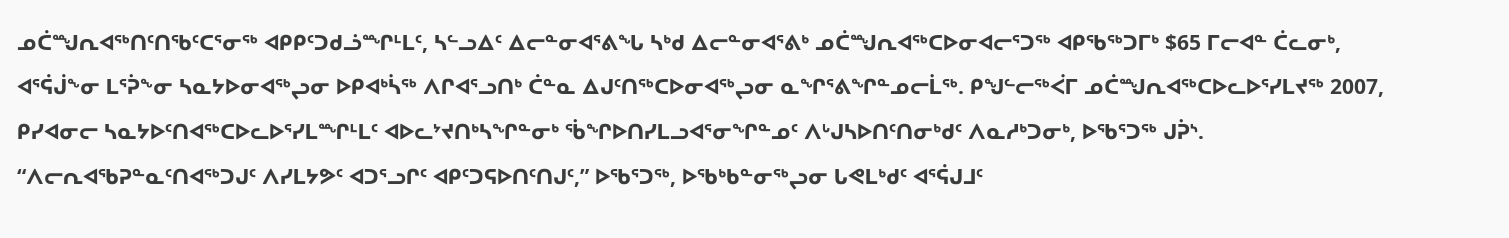ᓄᑖᙳᕆᐊᖅᑎᑦᑎᖃᑦᑕᕐᓂᖅ ᐊᑭᑭᑦᑐᑯᓘᙱᒻᒪᑦ, ᓴᓪᓗᐃᑦ ᐃᓕᓐᓂᐊᕐᕕᖓ ᓴᒃᑯ ᐃᓕᓐᓂᐊᕐᕕᒃ ᓄᑖᙳᕆᐊᖅᑕᐅᓂᐊᓕᕐᑐᖅ ᐊᑭᖃᖅᑐᒥᒃ $65 ᒥᓕᐊᓐ ᑖᓚᓂᒃ, ᐊᕐᕌᒎᖕᓂ ᒪᕐᕉᖕᓂ ᓴᓇᔭᐅᓂᐊᖅᖢᓂ ᐅᑭᐊᒃᓵᖅ ᐱᒋᐊᕐᓗᑎᒃ ᑖᓐᓇ ᐃᒍᑦᑎᖅᑕᐅᓂᐊᖅᖢᓂ ᓇᖏᕐᕕᖏᓐᓄᓕᒫᖅ. ᑭᖑᓪᓕᖅᐹᒥ ᓄᑖᙳᕆᐊᖅᑕᐅᓚᐅᕐᓯᒪᔪᖅ 2007, ᑭᓯᐊᓂᓕ ᓴᓇᔭᐅᑦᑎᐊᖅᑕᐅᓚᐅᕐᓯᒪᙱᒻᒪᑦ ᐊᐅᓚᔾᔪᑎᒃᓴᖏᓐᓂᒃ ᖄᖏᐅᑎᓯᒪᓗᐊᕐᓂᖏᓐᓄᑦ ᐱᒡᒍᓴᐅᑎᑦᑎᓂᒃᑯᑦ ᐱᓇᓱᒃᑐᓂᒃ, ᐅᖃᕐᑐᖅ ᒍᕉᔅ.
“ᐱᓕᕆᐊᖃᕈᓐᓇᑦᑎᐊᖅᑐᒍᑦ ᐱᓯᒪᔭᕗᑦ ᐊᑐᕐᓗᒋᑦ ᐊᑭᑦᑐᕋᐅᑎᑦᑎᒍᑦ,” ᐅᖃᕐᑐᖅ, ᐅᖃᒃᑲᓐᓂᖅᖢᓂ ᒐᕙᒪᒃᑯᑦ ᐊᕐᕌᒍᒧᑦ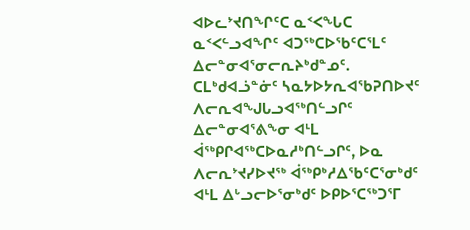ᐊᐅᓚᔾᔪᑎᖏᑦᑕ ᓇᑉᐸᖓᑕ ᓇᑉᐸᓪᓗᐊᖏᑦ ᐊᑐᖅᑕᐅᖃᑦᑕᕐᒪᑦ ᐃᓕᓐᓂᐊᕐᓂᓕᕆᔨᒃᑯᓐᓄᑦ.
ᑕᒪᒃᑯᐊᓘᓐᓃᑦ ᓴᓇᔭᐅᔭᕆᐊᖃᕈᑎᐅᔪᑦ ᐱᓕᕆᐊᖑᒐᓗᐊᖅᑎᓪᓗᒋᑦ ᐃᓕᓐᓂᐊᕐᕕᖕᓂ ᐊᒻᒪ ᐋᖅᑭᒋᐊᖅᑕᐅᓇᓱᒃᑎᓪᓗᒋᑦ, ᐅᓇ ᐱᓕᕆᔾᔪᓯᐅᔪᖅ ᐋᖅᑭᒃᓱᐃᖃᑦᑕᕐᓂᒃᑯᑦ ᐊᒻᒪ ᐃᒡᓗᓕᐅᕐᓂᒃᑯᑦ ᐅᑭᐅᕐᑕᖅᑐᕐᒥ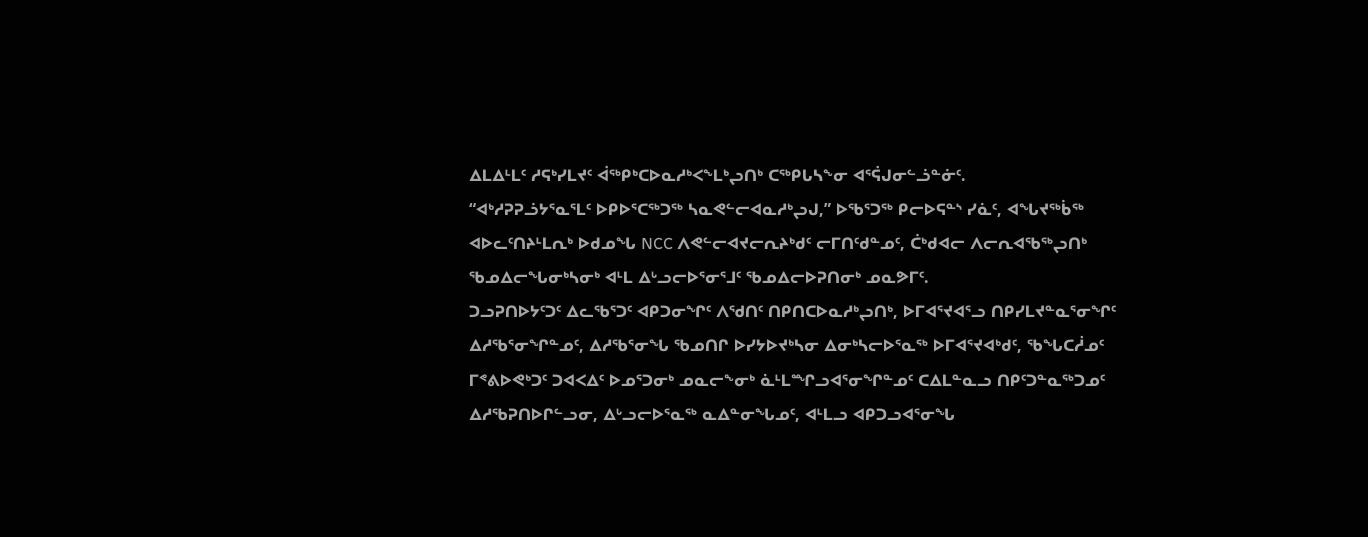ᐃᒪᐃᒻᒪᑦ ᓱᕋᒃᓯᒪᔪᑦ ᐋᖅᑭᒃᑕᐅᓇᓱᒃᐸᖕᒪᒃᖢᑎᒃ ᑕᖅᑭᒐᓴᖕᓂ ᐊᕐᕌᒍᓂᓪᓘᓐᓃᑦ.
“ᐊᒃᓱᕈᕈᓘᔭᕐᓇᕐᒪᑦ ᐅᑭᐅᕐᑕᖅᑐᖅ ᓴᓇᕙᓪᓕᐊᓇᓱᒃᖢᒍ,” ᐅᖃᕐᑐᖅ ᑭᓕᐅᕋᓐᔅ ᓯᓈᑦ, ᐊᖓᔪᖅᑳᖅ ᐊᐅᓚᑦᑎᔨᒻᒪᕆᒃ ᐅᑯᓄᖓ NCC ᐱᕙᓪᓕᐊᔪᓕᕆᔨᒃᑯᑦ ᓕᒥᑎᑦᑯᓐᓄᑦ, ᑖᒃᑯᐊᓕ ᐱᓕᕆᐊᖃᖅᖢᑎᒃ ᖃᓄᐃᓕᖓᓂᒃᓴᓂᒃ ᐊᒻᒪ ᐃᒡᓗᓕᐅᕐᓂᕐᒧᑦ ᖃᓄᐃᓕᐅᕈᑎᓂᒃ ᓄᓇᕗᒥᑦ.
ᑐᓗᕈᑎᐅᔭᑦᑐᑦ ᐃᓚᖃᕐᑐᑦ ᐊᑭᑐᓂᖏᑦ ᐱᖁᑎᑦ ᑎᑭᑎᑕᐅᓇᓱᒃᖢᑎᒃ, ᐅᒥᐊᕐᔪᐊᕐᓗ ᑎᑭᓯᒪᔪᓐᓇᕐᓂᖏᑦ ᐃᓱᖃᕐᓂᖏᓐᓄᑦ, ᐃᓱᖃᕐᓂᖓ ᖃᓄᑎᒋ ᐅᓯᔭᐅᔪᒃᓴᓂ ᐃᓂᒃᓴᓕᐅᕐᓇᖅ ᐅᒥᐊᕐᔪᐊᒃᑯᑦ, ᖃᖓᑕᓲᓄᑦ ᒥᕝᕕᐅᕙᒃᑐᑦ ᑐᐊᐸᐃᑦ ᐅᓄᕐᑐᓂᒃ ᓄᓇᓕᖕᓂᒃ ᓈᒻᒪᙱᓗᐊᕐᓂᖏᓐᓄᑦ ᑕᐃᒪᓐᓇᓗ ᑎᑭᑦᑐᓐᓇᖅᑐᓄᑦ ᐃᓱᖃᕈᑎᐅᒋᓪᓗᓂ, ᐃᒡᓗᓕᐅᕐᓇᖅ ᓇᐃᓐᓂᖓᓄᑦ, ᐊᒻᒪᓗ ᐊᑭᑐᓗᐊᕐᓂᖓ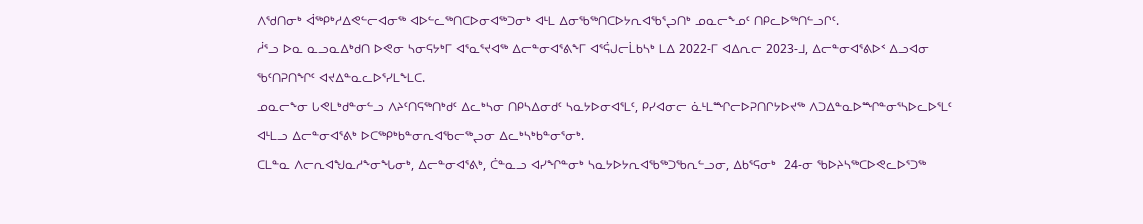ᐱᖁᑎᓂᒃ ᐋᖅᑭᒃᓱᐃᕙᓪᓕᐊᓂᖅ ᐊᐅᓪᓚᖅᑎᑕᐅᓂᐊᖅᑐᓂᒃ ᐊᒻᒪ ᐃᓂᖃᖅᑎᑕᐅᔭᕆᐊᖃᕐᖢᑎᒃ ᓄᓇᓕᖕᓄᑦ ᑎᑭᓚᐅᖅᑎᓪᓗᒋᑦ.
ᓲᕐᓗ ᐅᓇ ᓇᓗᓇᐃᒃᑯᑎ ᐅᕙᓂ ᓴᓂᕋᔭᒃᒥ ᐊᕐᓇᕐᔪᐊᖅ ᐃᓕᓐᓂᐊᕐᕕᖕᒥ ᐊᕐᕌᒍᓕᒫᑲᓴᒃ ᒪᐃ 2022-ᒥ ᐊᐃᕆᓕ 2023-ᒧ, ᐃᓕᓐᓂᐊᕐᕕᐅᑉ ᐃᓗᐊᓂ ᖃᑦᑎᕈᑎᖏᑦ ᐊᔪᐃᓐᓇᓚᐅᕐᓯᒪᖕᒪᑕ.
ᓄᓇᓕᖕᓂ ᒐᕙᒪᒃᑯᓐᓂᓪᓗ ᐱᔨᑦᑎᕋᖅᑎᒃᑯᑦ ᐃᓚᒃᓴᓂ ᑎᑭᓴᐃᓂᑯᑦ ᓴᓇᔭᐅᓂᐊᕐᒪᑦ, ᑭᓯᐊᓂᓕ ᓈᒻᒪᙱᓕᐅᕈᑎᒋᔭᐅᔪᖅ ᐱᑐᐃᓐᓇᐅᙱᓐᓂᕐᓴᐅᓚᐅᕐᒪᑦ ᐊᒻᒪᓗ ᐃᓕᓐᓂᐊᕐᕕᒃ ᐅᑕᖅᑭᒃᑲᓐᓂᕆᐊᖃᓕᖅᖢᓂ ᐃᓚᒃᓴᒃᑲᓐᓂᕐᓂᒃ.
ᑕᒪᓐᓇ ᐱᓕᕆᐊᖑᓇᓱᖕᓂᖓᓂᒃ, ᐃᓕᓐᓂᐊᕐᕕᒃ, ᑖᓐᓇᓗ ᐊᓯᖏᓐᓂᒃ ᓴᓇᔭᐅᔭᕆᐊᖃᖅᑐᖃᕆᓪᓗᓂ, ᐃᑲᕐᕋᓂᒃ  24-ᓂ ᖃᐅᔨᓴᖅᑕᐅᕙᓚᐅᕐᑐᖅ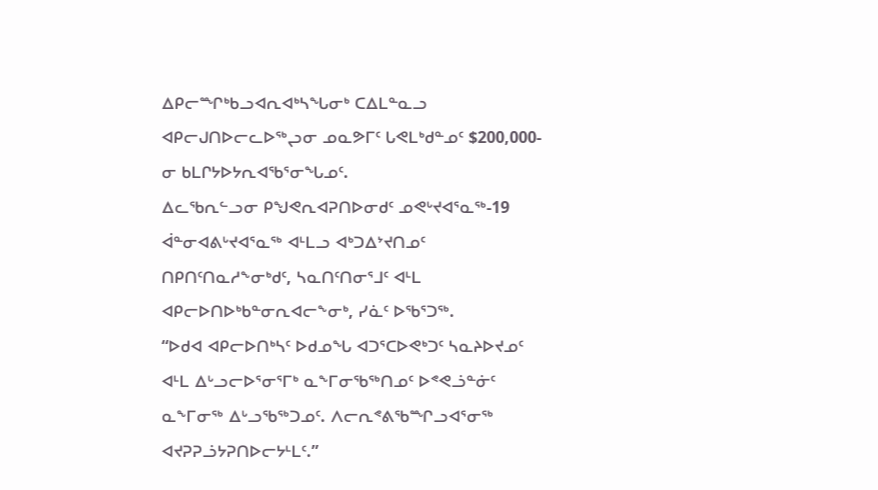ᐃᑭᓕᙱᒃᑲᓗᐊᕆᐊᒃᓴᖓᓂᒃ ᑕᐃᒪᓐᓇᓗ ᐊᑭᓕᒍᑎᐅᓕᓚᐅᖅᖢᓂ ᓄᓇᕗᒥᑦ ᒐᕙᒪᒃᑯᓐᓄᑦ $200,000-ᓂ ᑲᒪᒋᔭᐅᔭᕆᐊᖃᕐᓂᖓᓄᑦ.
ᐃᓚᖃᕆᓪᓗᓂ ᑭᖑᕙᕆᐊᕈᑎᐅᓂᑯᑦ ᓄᕙᒡᔪᐊᕐᓇᖅ-19 ᐋᓐᓂᐊᕕᒡᔪᐊᕐᓇᖅ ᐊᒻᒪᓗ ᐊᒃᑐᐃᔾᔪᑎᓄᑦ ᑎᑭᑎᑦᑎᓇᓱᖕᓂᒃᑯᑦ, ᓴᓇᑎᑦᑎᓂᕐᒧᑦ ᐊᒻᒪ ᐊᑭᓕᐅᑎᐅᒃᑲᓐᓂᕆᐊᓕᖕᓂᒃ, ᓯᓈᑦ ᐅᖃᕐᑐᖅ.
“ᐅᑯᐊ ᐊᑭᓕᐅᑎᒃᓴᑦ ᐅᑯᓄᖓ ᐊᑐᕐᑕᐅᕙᒃᑐᑦ ᓴᓇᔨᐅᔪᓄᑦ ᐊᒻᒪ ᐃᒡᓗᓕᐅᕐᓂᕐᒥᒃ ᓇᖕᒥᓂᖃᖅᑎᓄᑦ ᐅᕝᕙᓘᓐᓃᑦ ᓇᖕᒥᓂᖅ ᐃᒡᓗᖃᖅᑐᓄᑦ. ᐱᓕᕆᕝᕕᖃᙱᓗᐊᕐᓂᖅ ᐊᔪᕈᕈᓘᔭᕈᑎᐅᓕᔭᒻᒪᑦ.”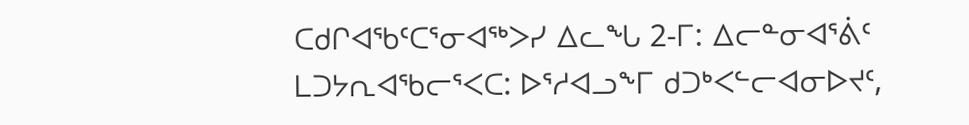ᑕᑯᒋᐊᖃᑦᑕᕐᓂᐊᖅᐳᓯ ᐃᓚᖓ 2-ᒥ: ᐃᓕᓐᓂᐊᕐᕖᑦ ᒪᑐᔭᕆᐊᖃᓕᕐᐸᑕ: ᐅᕐᓱᐊᓗᖕᒥ ᑯᑐᒃᐸᓪᓕᐊᓂᐅᔪᑦ,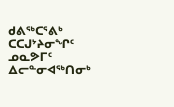ᑯᕕᖅᑕᕐᕕᒃ ᑕᑕᒍᔾᔨᓂᖏᑦ ᓄᓇᕗᒥᑦ ᐃᓕᓐᓂᐊᖅᑎᓂᒃ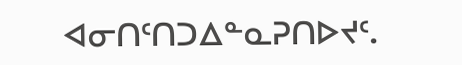ᐊᓂᑎᑦᑎᑐᐃᓐᓇᕈᑎᐅᔪᑦ.